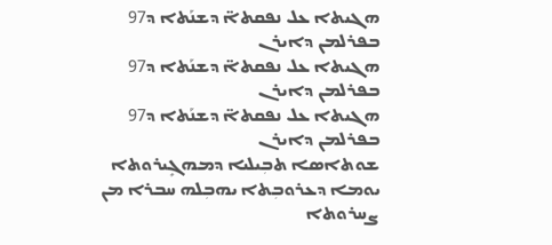ܗܓܝܬܐ ܥܠ ܢܦܩܬܐ̈ ܕܫܢܰܬܐ ܕ97 ܒܦܪܠܡܢ ܕܐܝܪܢ
ܗܓܝܬܐ ܥܠ ܢܦܩܬܐ̈ ܕܫܢܰܬܐ ܕ97 ܒܦܪܠܡܢ ܕܐܝܪܢ
ܗܓܝܬܐ ܥܠ ܢܦܩܬܐ̈ ܕܫܢܰܬܐ ܕ97 ܒܦܪܠܡܢ ܕܐܝܪܢ
ܫܘܬܐܣܐ ܬܒܼܝܠܝܐ ܕܡܗܓܻܝܪܘܬܐ ܝܘܡܐ ܕܥܪܘܒܼܬܐ ܝܗܒܼܠܗ ܚܒܪܐ ܡܢ ܨܚܪܘܬܐ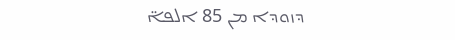ܕܙܘܕܐ ܡܢ 85 ܐܠܦܐ̈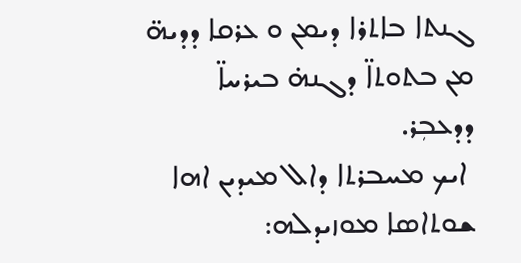ܓܢܬܐ ܒܐܬܪܐ ܕܝܡܢ ܘ ܥܪܩܐ ܕܕܝܗ̈ ܡܢ ܒܬܘܬܐ̈ ܕܓܢܗ̇ ܒܝܪܚܐ̈ ܕܕܥܒܼܪ.
 ܐܝܟ ܡܚܒܪܬܐ ܕܐܠ ܡܝܕܝܢ ܐܗܐ ܫܘܬܐܣܐ ܡܘܙܝܕܠܗ: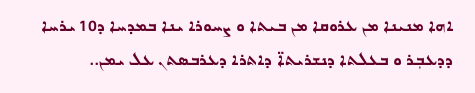ܐܗܐ ܡܢܝܢܐ ܡܢ ܥܪܘܩܐ ܡܢ ܒܝܬܐ ܘ ܨܚܘܪܐ ܝܢܐ ܒܡܕܚܐ ܕ10 ܝܪܚܐ ܕܕܥܒܼܪ ܘ ܒܥܠܬܐ ܕܢܫܪܝܬܐ̈ ܕܐܬܪܐ ܕܥܪܒܣܬܢ ܥܠ ܝܡܢ..